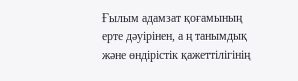Ғылым адамзат қоғамының ерте дәуірінен, а ң танымдық және өндірістік қажеттілігінің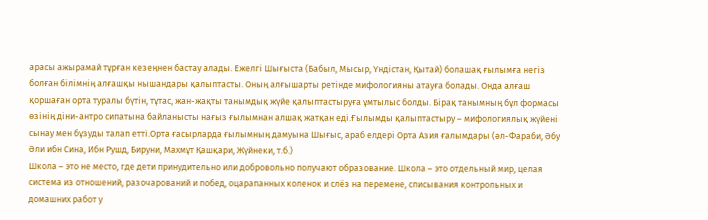арасы ажырамай тұрған кезеңнен бастау алады. Ежелгі Шығыста (Бабыл, Мысыр, Үндістан, Қытай) болашақ ғылымға негіз болған білімнің алғашқы нышандары қалыптасты. Оның алғышарты ретінде мифологияны атауға болады. Онда алғаш қоршаған орта туралы бүтін, тұтас, жан-жақты танымдық жүйе қалыптастыруға ұмтылыс болды. Бірақ танымның бұл формасы өзінің діни-антро сипатына байланысты нағыз ғылымнан алшақ жатқан еді.Ғылымды қалыптастыру – мифологиялық жүйені сынау мен бұзуды талап етті.Орта ғасырларда ғылымның дамуына Шығыс, араб елдері Орта Азия ғалымдары (әл-Фараби, Әбу Әли ибн Сина, Ибн Рушд, Бируни, Махмұт Қашқари, Жүйнеки, т.б.)
Школа – это не место, где дети принудительно или добровольно получают образование. Школа – это отдельный мир, целая система из отношений, разочарований и побед, оцарапанных коленок и слёз на перемене, списывания контрольных и домашних работ у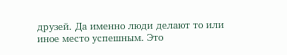друзей. Да именно люди делают то или иное место успешным. Это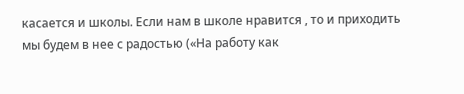касается и школы. Если нам в школе нравится , то и приходить мы будем в нее с радостью («На работу как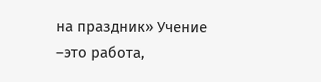на праздник» Учение –это работа,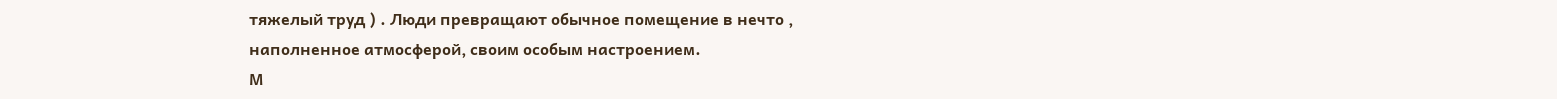тяжелый труд ) . Люди превращают обычное помещение в нечто , наполненное атмосферой, своим особым настроением.
М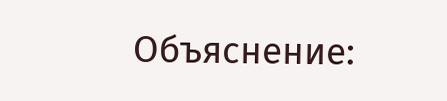Объяснение: